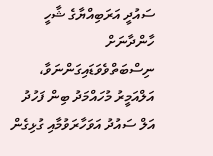ސައުދީ އަރަބިއްޔާގެ ޝާހީ ހާންދާނަށް ނިސްބަތްވެވަޑައިގަންނަވާ، އަލްއަމީރު މުހައްމަދު ބިން ފަހުދު އަލް ސައުދު އަވަހާރަވުމާއި ގުޅިގެން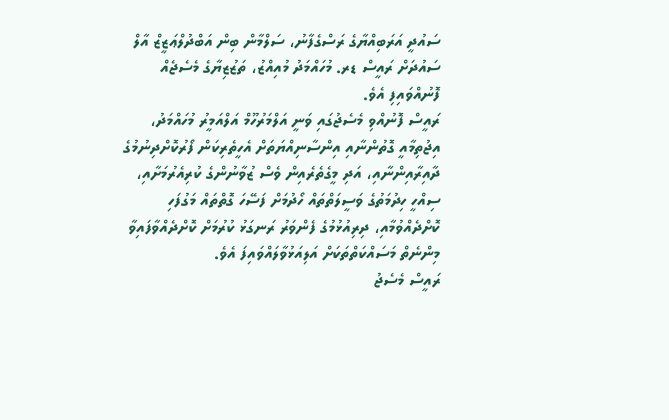ސައުދީ އަރަބިއްޔާގެ ރަސްގެފާނު، ސަލްމާން ބިން އަބްދުލްޢަޒީޒް އާލް ސައުދަށް ރައީސް ޑރ. މުހައްމަދު މުއިއްޒު، ތަޒުޒިޔާގެ މެސެޖެއް ފޮނުއްވައިފި އެވެ.
ރައީސް ފޮނުއްވި މެސެޖުގައި ވަނީ އަލްމަރުހޫމް އަލްއަމީރު މުހައްމަދު، އިޖުތިމާއީ ގޮތުންނާއި އިންސާނިއްޔަތަށް އެހީތެރިކަން ފޯރުކޮށްދިނުމުގެ ދާއިރާއިންނާއި، އަދި މީގެތެރެއިން ވެސް ޒުވާނުންގެ ކުރިއެރުމަށާއި، ސިއްހީ ހިދުމަތުގެ ވަސީލަތްތައް ހޯދުމަށް ފަސޭހަ ގޮތްތައް މަގުފަހި ކޮށްދެއްވުމާއި، ދިރިއުޅުމުގެ ފެންވަރު ރަނގަޅު ކުރުމަށް ކޮށްދެއްވާފައިވާ މިންނެތް މަސައްކަތްތަކަށް އަލިއަޅުވާލައްވައިފަ އެވެ.
ރައީސް މެސެޖު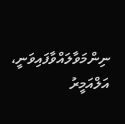ނިންމަވާލައްވާފައިވަނީ، އަލްއަމީރު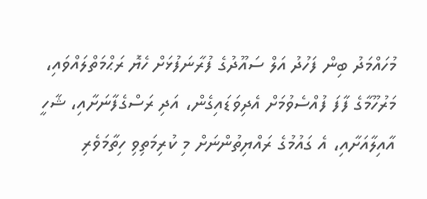މުހައްމަދު ބިން ފަހުދު އަލް ސައޫދުގެ ފުރާނަފުޅަށް ހެޔޮ ރަޙްމަތްލައްވައި، މަރުހޫމާގެ ފާފަ ފުއްސެވުމަށް އެދިވަޑައިގެން، އަދި ރަސްގެފާނަށާއި، ޝާހީ އާއިލާއަށާއި، އެ ގައުމުގެ ރައްޔިތުންނަށް މި ކުރިމަތިވި ހިތާމަވެރި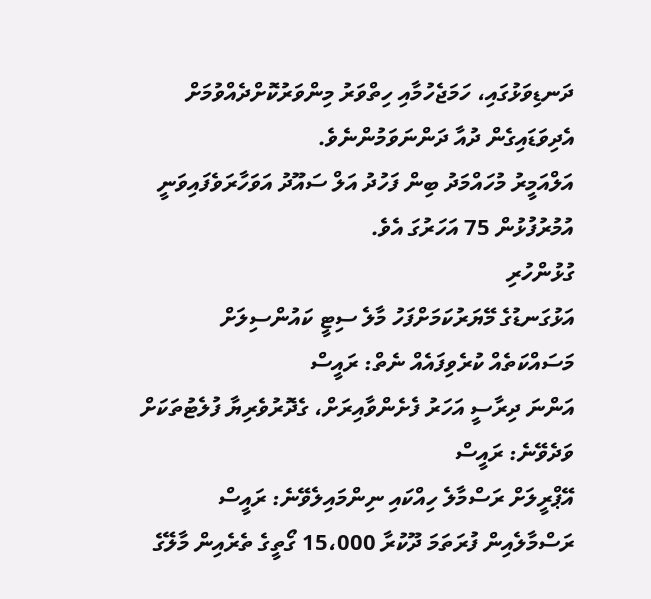ދަނޑިވަޅުގައި، ހަމަޖެހުމާއި ހިތްވަރު މިންވަރުކޮށްދެއްވުމަށް އެދިވަޑައިގެން ދުއާ ދަންނަވަމުންނެވެ.
އަލްއަމީރު މުހައްމަދު ބިން ފަހުދު އަލް ސައޫދު އަވަހާރަވެފައިވަނީ އުމުރުފުޅުން 75 އަހަރުގަ އެވެ.
ގުޅުންހުރި
އަޅުގަނޑުގެ މޭޔަރުކަމަށްފަހު މާލެ ސިޓީ ކައުންސިލަށް މަސައްކަތެއް ކުރެވިފައެއް ނެތް: ރައީސް
އަންނަ ދިރާސީ އަހަރު ފެށެންވާއިރަށް، ގެދޮރުވެރިޔާ ފުލެޓުތަކަށް ވަދެވޭނެ: ރައީސް
އޭޕްރީލަށް ރަސްމާލެ ހިއްކައި ނިންމައިލެވޭނެ: ރައީސް
ރަސްމާލެއިން ފުރަތަމަ ދޫކުރާ 15،000 ގޯތީގެ ތެރެއިން މާލޭގެ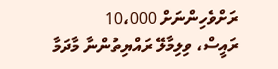ރަށްވެހިންނަށް 10،000
ރައީސް، ވިލިމާލޭ ރައްޔިތުންނާ މާދަމާ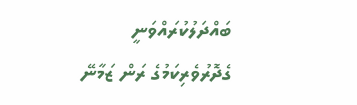ބައްދަލުކުރައްވަނީ
ގެދޮރުވެރިކަމުގެ ރަން ޒަމާނޭ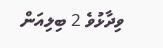ވިދާޅުވެ 2 ބިލިއަން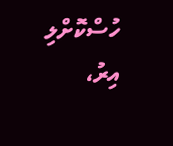ހުސްކޮށްލި އިރު،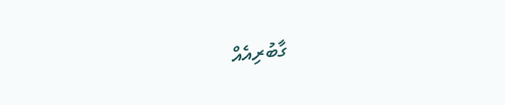ގާބުރިއެއް